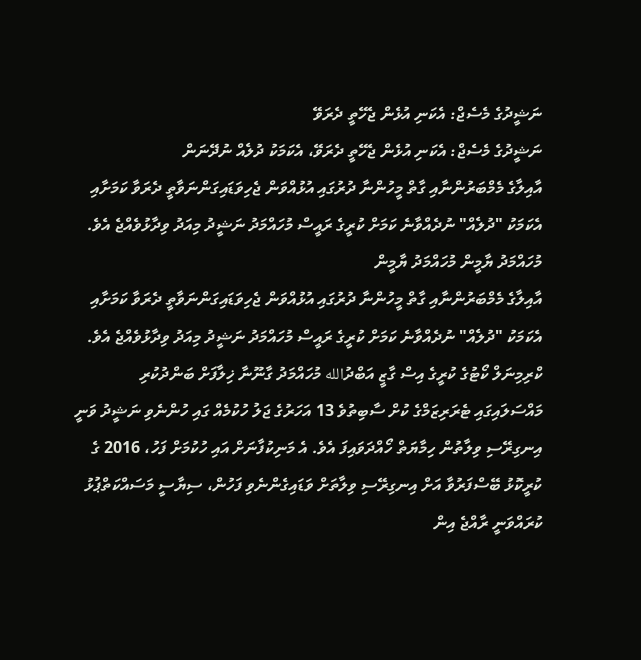ނަޝީދުގެ މެސެޖް: އެކަނި އުޅެން ޖެހޭތީ ދެރަވޭ
ނަޝީދުގެ މެސެޖް: އެކަނި އުޅެން ޖެހޭތީ ދެރަވޭ، އެކަމަކު ދުލެއް ނުދޭނަން
އާއިލާގެ މެމްބަރުންނާއި ގާތް މީހުންނާ ދުރުގައި އުޅުއްވަން ޖެހިވަޑައިގަންނަވާތީ ދެރަވާ ކަމަށާއި އެކަމަކު "ދުލެއް" ނުދެއްވާނެ ކަމަށް ކުރީގެ ރައީސް މުހައްމަދު ނަޝީދު މިއަދު ވިދާޅުވެއްޖެ އެވެ.
މުހައްމަދު ޔާމީން މުހައްމަދު ޔާމީން
އާއިލާގެ މެމްބަރުންނާއި ގާތް މީހުންނާ ދުރުގައި އުޅުއްވަން ޖެހިވަޑައިގަންނަވާތީ ދެރަވާ ކަމަށާއި އެކަމަކު "ދުލެއް" ނުދެއްވާނެ ކަމަށް ކުރީގެ ރައީސް މުހައްމަދު ނަޝީދު މިއަދު ވިދާޅުވެއްޖެ އެވެ.
ކްރިމިނަލް ކޯޓުގެ ކުރީގެ އިސް ގާޒީ އަބްދުالله މުހައްމަދު ގާނޫނާ ޚިލާފަށް ބަންދުކުރި މައްސަލައިގައި ޓެރަރިޒަމްގެ ކުށް ސާބިތުވެ 13 އަހަރުގެ ޖަލު ހުކުމެއް ގައި ހުންނެވި ނަޝީދު ވަނީ އިނގިރޭސި ވިލާތުން ހިމާޔަތް ހޯއްދަވައިފަ އެވެ. އެ މަނިކުފާނަށް އައި ހުކުމަށް ފަހު، 2016 ގެ ކުރީކޮޅު ބޭސްފަރުވާ އަށް އިނގިރޭސި ވިލާތަށް ވަޑައިގެންނެވި ފަހުން، ސިޔާސީ މަސައްކަތްޕުޅު ކުރައްވަނީ ރާއްޖެ އިން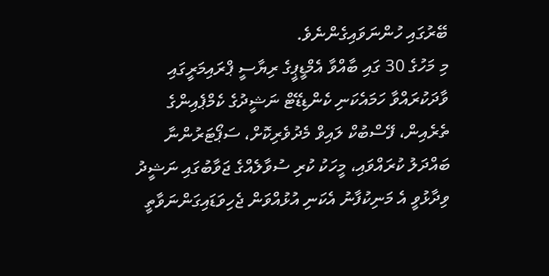ބޭރުގައި ހުންނަވައިގެންނެވެ.
މި މަހުގެ 30 ގައި ބާއްވާ އެމްޑީޕީގެ ރިޔާސީ ޕްރައިމަރީގައި ވާދަކުރައްވާ ހަމައެކަނި ކެންޑިޑޭޓް ނަޝީދުގެ ކެމްޕެއިންގެ ތެރެއިން، ފޭސްބުކް ލައިވް މެދުވެރިކޮށް، ސަޕޯޓަރުންނާ ބައްދަލު ކުރައްވައި، މީހަކު ކުރި ސުވާލެއްގެ ޖަވާބުގައި ނަޝީދު ވިދާޅުވީ އެ މަނިކުފާނު އެކަނި އުޅުއްވަން ޖެހިވަޑައިގަންނަވާތީ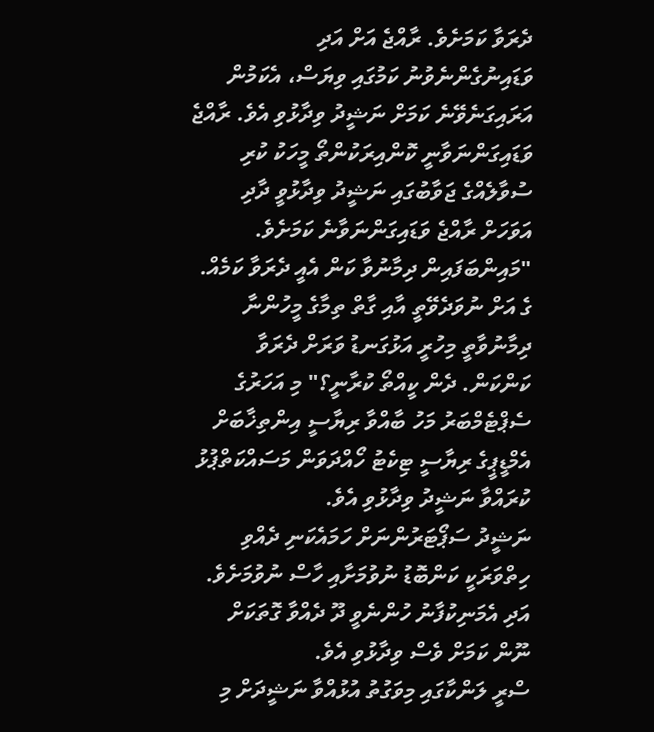ދެރަވާ ކަމަށެވެ. ރާއްޖެ އަށް އަދި ވަޑައިނުގެންނެވުނު ކަމުގައި ވިޔަސް، އެކަމުން އަރައިގަނެވޭނެ ކަމަށް ނަޝީދު ވިދާޅުވި އެވެ. ރާއްޖެ ވަޑައިގަންނަވާނީ ކޮންއިރަކުންތޯ މީހަކު ކުރި ސުވާލެއްގެ ޖަވާބުގައި ނަޝީދު ވިދާޅުވީ ދާދި އަވަހަށް ރާއްޖެ ވަޑައިގަންނަވާނެ ކަމަށެވެ.
"މައިންބަފައިން ދިމާނުވާ ކަން އެއީ ދެރަވާ ކަމެއް. ގެ އަށް ނުވަދެވޭތީ އާއި ގާތް ތިމާގެ މީހުންނާ ދިމާނުވާތީ މިހުރީ އަޅުގަނޑު ވަރަށް ދެރަވާ ކަންކަން. ދެން ކީއްތޯ ކުރާނީ؟" މި އަހަރުގެ ސެޕްޓެމްބަރު މަހު ބާއްވާ ރިޔާސީ އިންތިޚާބަށް އެމްޑީޕީގެ ރިޔާސީ ޓިކެޓު ހޯއްދަވަން މަސައްކަތްޕުޅު ކުރައްވާ ނަޝީދު ވިދާޅުވި އެވެ.
ނަޝީދު ސަޕޯޓަރުންނަށް ހަމައެކަނި ދެއްވި ހިތްވަރަކީ ކަންބޮޑު ނުވުމަށާއި ހާސް ނުވުމަށެވެ. އަދި އެމަނިކުފާނު ހުންނެވީ ދޫ ދެއްވާ ގޮތަކަށް ނޫން ކަމަށް ވެސް ވިދާޅުވި އެވެ.
ސްރީ ލަންކާގައި މިވަގުތު އުޅުއްވާ ނަޝީދަށް މި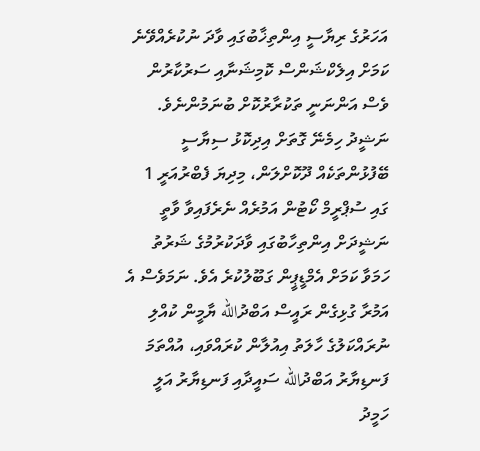އަހަރުގެ ރިޔާސީ އިންތިޚާބުގައި ވާދަ ނުކުރެއްވޭނެ ކަމަށް އިލެކްޝަންސް ކޮމިޝަނާއި ސަރުކާރުން ވެސް އަންނަނީ ތަކުރާރުކޮށް ބުނަމުންނެވެ.
ނަޝީދު ހިމެނޭ ގޮތަށް އިދިކޮޅު ސިޔާސީ ބޭފުޅުންތަކެއް ދޫކޮށްލަން، މިދިޔަ ފެބްރުއަރީ 1 ގައި ސުޕްރީމް ކޯޓުން އަމުރެއް ނެރެފައިވާ ވާތީ ނަޝީދަށް އިންތިހާބުގައި ވާދަކުރުމުގެ ޝަރުތު ހަމަވާ ކަމަށް އެމްޑީޕީން ގަބޫލުކުރެ އެވެ. ނަމަވެސް އެ އަމުރާ ގުޅިގެން ރައީސް އަބްދުالله ޔާމީން ކުއްލި ނުރައްކަލުގެ ހާލަތު އިއުލާން ކުރައްވައި، އުއްތަމަ ފަނޑިޔާރު އަބްދުالله ސައީދާއި ފަނޑިޔާރު އަލީ ހަމީދު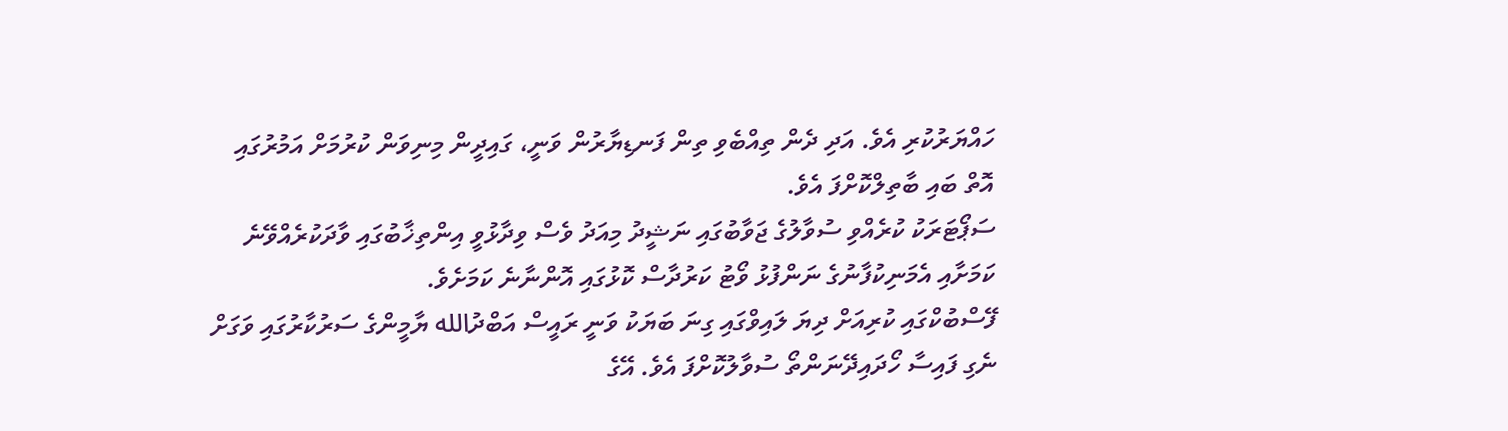ހައްޔަރުކުރި އެވެ. އަދި ދެން ތިއްބެވި ތިން ފަނޑިޔާރުން ވަނީ، ގައިދީން މިނިވަން ކުރުމަށް އަމުރުގައި އޮތް ބައި ބާތިލްކޮށްފަ އެވެ.
ސަޕޯޓަރަކު ކުރެއްވި ސުވާލުގެ ޖަވާބުގައި ނަޝީދު މިއަދު ވެސް ވިދާޅުވީ އިންތިޚާބުގައި ވާދަކުރެއްވޭނެ ކަމަށާއި އެމަނިކުފާނުގެ ނަންފުޅު ވޯޓު ކަރުދާސް ކޮޅުގައި އޮންނާނެ ކަމަށެވެ.
ފޭސްބުކްގައި ކުރިއަށް ދިޔަ ލައިވްގައި ގިނަ ބަޔަކު ވަނީ ރައީސް އަބްދުالله ޔާމީންގެ ސަރުކާރުގައި ވަގަށް ނެގި ފައިސާ ހޯދައިދޭނަންތޯ ސުވާލުކޮށްފަ އެވެ. އޭގެ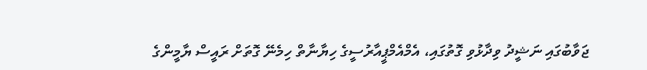ޖަވާބުގައި ނަޝީދު ވިދާޅުވި ގޮތުގައި، އެމްއެމްޕީއާރުސީގެ ހިޔާނާތް ހިމެނޭ ގޮތަށް ރައީސް ޔާމީންގެ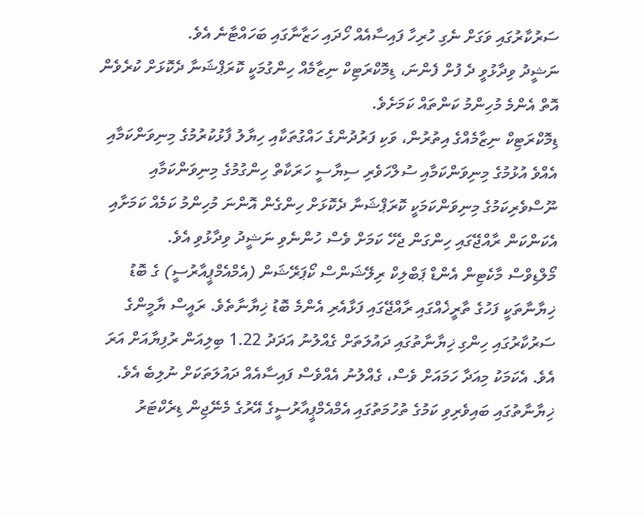ސަރުކާރުގައި ވަގަށް ނެގި ހުރިހާ ފައިސާއެއް ހޯދައި ހަޒާނާގައި ބަހައްޓާނެ އެވެ.
ނަޝީދު ވިދާޅުވީ ދެ ފުށް ފެންނަ، ޑިމޮކްރަޓިކް ނިޒާމެއް ހިންގުމަކީ ކޮރަޕްޝަނާ ދެކޮޅަށް ކުރެވެން އޮތް އެންމެ މުހިންމު ކަންތައް ކަމަށެވެ.
ޑިމޮކްރަޓިކް ނިޒާމެއްގެ އިތުރުން، ވަކި ފަރުދުންގެ ހައްގުތަކާއި ހިޔާލު ފާޅުކުރުމުގެ މިނިވަންކަމާއި އެއްވެ އުޅުމުގެ މިނިވަންކަމާއި ސުލްހަވެރި ސިޔާސީ ހަރަކާތް ހިންގުމުގެ މިނިވަންކަމާއި ނޫސްވެރިކަމުގެ މިނިވަންކަމަކީ ކޮރަޕްޝަނާ ދެކޮޅަށް ހިންގެން އޮންނަ މުހިންމު ކަމެއް ކަމަށާއި އެކަންކަން ރާއްޖޭގައި ހިންގަން ޖެހޭ ކަމަށް ވެސް ހުންނެވި ނަޝީދު ވިދާޅުވި އެވެ.
މޯލްޑިވްސް މާކެޓިން އެންޑް ޕަބްލިކް ރިލޭޝަންސް ކޯޕަރޭޝަން (އެމްއެމްޕީއާރުސީ) ގެ ބޮޑު ޚިޔާނާތަކީ ފަހުގެ ތާރީޚެއްގައި ރާއްޖޭގައި ފަޅާއެރި އެންމެ ބޮޑު ޚިޔާނާތެވެ. ރައީސް ޔާމީންގެ ސަރުކާރުގައި ހިންގި ޚިޔާނާތުގައި ދައުލަތަށް ގެއްލުނު އަދަދު 1.22 ބިލިއަން ރުފިޔާއަށް އަރަ އެވެ. އެކަމަކު މިއަދާ ހަމައަށް ވެސް، ގެއްލުނު އެއްވެސް ފައިސާއެއް ދައުލަތަކަށް ނުލިބެ އެވެ.
ޚިޔާނާތުގައި ބައިވެރިވި ކަމުގެ ތުހުމަތުގައި އެމްއެމްޕީއާރުސީގެ އޭރުގެ މެނޭޖިން ޑިރެކްޓަރު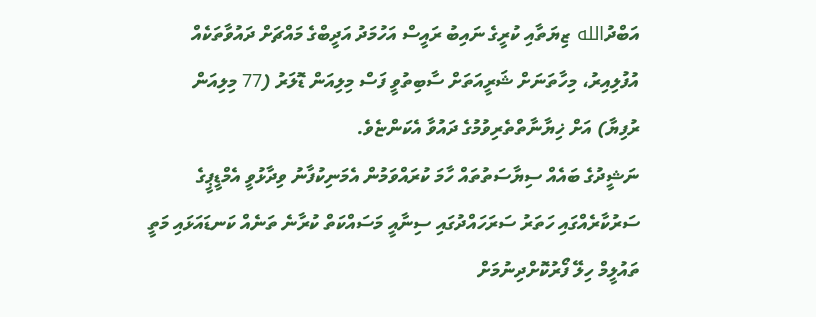އަބްދުالله ޒިޔަތާއި ކުރީގެ ނައިބު ރައީސް އަހުމަދު އަދީބްގެ މައްޗަށް ދައުވާތަކެއް އުފުލިއިރު، މިހާތަނަށް ޝަރީއަތަށް ސާބިތުވީ ފަސް މިލިއަން ޑޮލަރު (77 މިލިއަން ރުފިޔާ) އަށް ޚިޔާނާތްތެރިވުމުގެ ދައުވާ އެކަންޏެވެ.
ނަޝީދުގެ ބައެއް ސިޔާސަތުތައް ހާމަ ކުރައްވަމުން އެމަނިކުފާނު ވިދާޅުވީ އެމްޑީޕީގެ ސަރުކާރެއްގައި ހަތަރު ސަރަހައްދުގައި ސިނާއީ މަސައްކަތް ކުރާނެ ތަނެއް ކަނޑައަޅައި މަތީ ތައުލީމް ހިލޭ ފޯރުކޮށްދިނުމަށް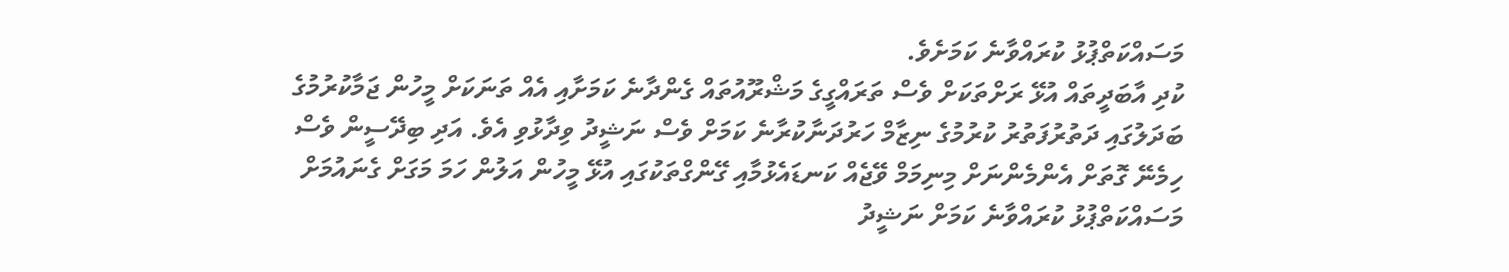މަސައްކަތްޕުޅު ކުރައްވާނެ ކަމަށެވެ.
ކުދި އާބަދީތައް އުޅޭ ރަށްތަކަށް ވެސް ތަރައްގީގެ މަޝްރޫއުތައް ގެންދާނެ ކަމަށާއި އެއް ތަނަކަށް މީހުން ޖަމާކުރުމުގެ ބަދަލުގައި ދަތުރުފަތުރު ކުރުމުގެ ނިޒާމް ހަރުދަނާކުރާނެ ކަމަށް ވެސް ނަޝީދު ވިދާޅުވި އެވެ. އަދި ބިދޭސީން ވެސް ހިމެނޭ ގޮތަށް އެންމެންނަށް މިނިމަމް ވޭޖެއް ކަނޑައެޅުމާއި ގޭންގްތަކުގައި އުޅޭ މީހުން އަލުން ހަމަ މަގަށް ގެނައުމަށް މަސައްކަތްޕުޅު ކުރައްވާނެ ކަމަށް ނަޝީދު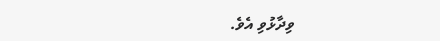ވިދާޅުވި އެވެ.